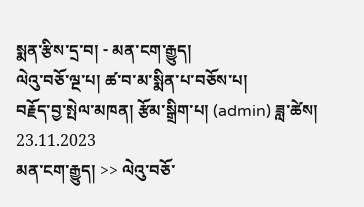སྨན་རྩིས་དྲ་བ། - མན་ངག་རྒྱུད།
ལེའུ་བཅོ་ལྔ་པ། ཚ་བ་མ་སྨིན་པ་བཅོས་པ།
བརྗོད་བྱ་སྤེལ་མཁན། རྩོམ་སྒྲིག་པ། (admin) ཟླ་ཚེས། 23.11.2023
མན་ངག་རྒྱུད། >> ལེའུ་བཅོ་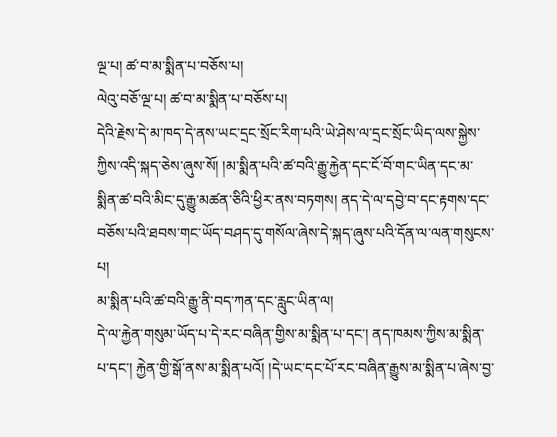ལྔ་པ། ཚ་བ་མ་སྨིན་པ་བཅོས་པ།
ལེའུ་བཅོ་ལྔ་པ། ཚ་བ་མ་སྨིན་པ་བཅོས་པ།
དེའི་རྗེས་དེ་མ་ཁད་དེ་ནས་ཡང་དྲང་སྲོང་རིག་པའི་ཡེ་ཤེས་ལ་དྲང་སྲོང་ཡིད་ལས་སྐྱེས་ཀྱིས་འདི་སྐད་ཅེས་ཞུས་སོ། །མ་སྨིན་པའི་ཚ་བའི་རྒྱུ་རྐྱེན་དང་ངོ་བོ་གང་ཡིན་དང་མ་སྨིན་ཚ་བའི་མིང་དུ་རྒྱུ་མཚན་ཅིའི་ཕྱིར་ནས་བཏགས། ནད་དེ་ལ་དབྱེ་བ་དང་རྟགས་དང་བཅོས་པའི་ཐབས་གང་ཡོད་བཤད་དུ་གསོལ་ཞེས་དེ་སྐད་ཞུས་པའི་དོན་ལ་ལན་གསུངས་པ།
མ་སྨིན་པའི་ཚ་བའི་རྒྱུ་ནི་བད་ཀན་དང་རླུང་ཡིན་ལ།
དེ་ལ་རྐྱེན་གསུམ་ཡོད་པ་དེ་རང་བཞིན་གྱིས་མ་སྨིན་པ་དང་། ནད་ཁམས་ཀྱིས་མ་སྨིན་པ་དང་། རྐྱེན་གྱི་སྒོ་ནས་མ་སྨིན་པའོ། །དེ་ཡང་དང་པོ་རང་བཞིན་རྒྱུས་མ་སྨིན་པ་ཞེས་བྱ་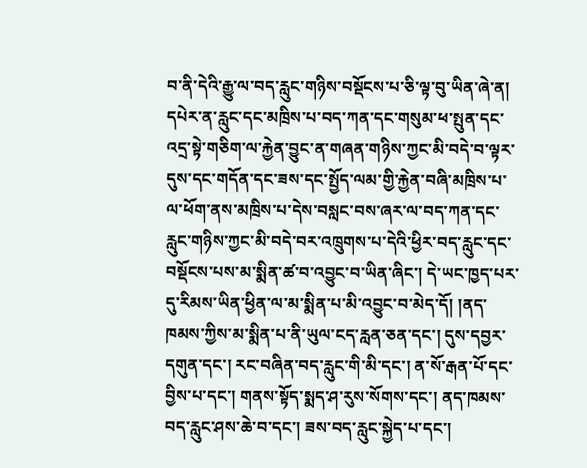བ་ནི་དེའི་རྒྱུ་ལ་བད་རླུང་གཉིས་བསྡོངས་པ་ཅི་ལྟ་བུ་ཡིན་ཞེ་ན། དཔེར་ན་རླུང་དང་མཁྲིས་པ་བད་ཀན་དང་གསུམ་ཕ་སྤུན་དང་འདྲ་སྟེ་གཅིག་ལ་རྐྱེན་བྱུང་ན་གཞན་གཉིས་ཀྱང་མི་བདེ་བ་ལྟར་དུས་དང་གདོན་དང་ཟས་དང་སྤྱོད་ལམ་གྱི་རྐྱེན་བཞི་མཁྲིས་པ་ལ་ཕོག་ནས་མཁྲིས་པ་དེས་བསླང་བས་ཞར་ལ་བད་ཀན་དང་རླུང་གཉིས་ཀྱང་མི་བདེ་བར་འཁྲུགས་པ་དེའི་ཕྱིར་བད་རླུང་དང་བསྡོངས་པས་མ་སྨིན་ཚ་བ་འབྱུང་བ་ཡིན་ཞིང་། དེ་ཡང་ཁྱད་པར་དུ་རིམས་ཡིན་ཕྱིན་ལ་མ་སྨིན་པ་མི་འབྱུང་བ་མེད་དོ། །ནད་ཁམས་ཀྱིས་མ་སྨིན་པ་ནི་ཡུལ་ངད་རླན་ཅན་དང་། དུས་དབྱར་དགུན་དང་། རང་བཞིན་བད་རླུང་གི་མི་དང་། ན་སོ་རྒན་པོ་དང་བྱིས་པ་དང་། གནས་སྟོད་སྨད་ཤ་རུས་སོགས་དང་། ནད་ཁམས་བད་རླུང་ཤས་ཆེ་བ་དང་། ཟས་བད་རླུང་སྐྱེད་པ་དང་།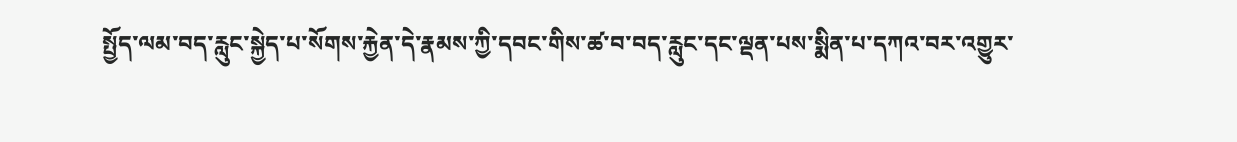སྤྱོད་ལམ་བད་རླུང་སྐྱེད་པ་སོགས་རྐྱེན་དེ་རྣམས་ཀྱི་དབང་གིས་ཚ་བ་བད་རླུང་དང་ལྡན་པས་སྨིན་པ་དཀའ་བར་འགྱུར་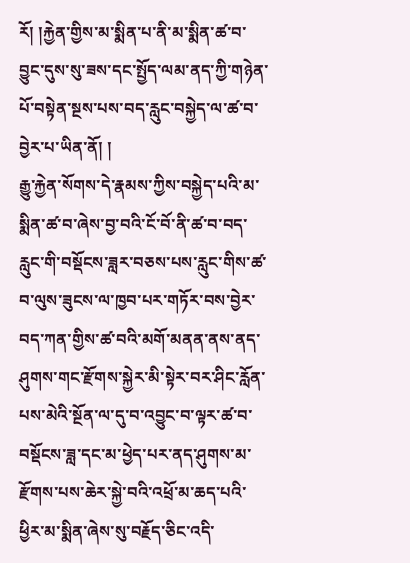རོ། །རྐྱེན་གྱིས་མ་སྨིན་པ་ནི་མ་སྨིན་ཚ་བ་བྱུང་དུས་སུ་ཟས་དང་སྤྱོད་ལམ་ནད་ཀྱི་གཉེན་པོ་བསྟེན་སྔས་པས་བད་རླུང་བསྐྱེད་ལ་ཚ་བ་བྱེར་པ་ཡིན་ནོ། །
རྒྱུ་རྐྱེན་སོགས་དེ་རྣམས་ཀྱིས་བསྐྱེད་པའི་མ་སྨིན་ཚ་བ་ཞེས་བྱ་བའི་ངོ་བོ་ནི་ཚ་བ་བད་རླུང་གི་བསྡོངས་ཟླར་བཅས་པས་རླུང་གིས་ཚ་བ་ལུས་ཟུངས་ལ་ཁྱབ་པར་གཏོར་བས་བྱེར་བད་ཀན་གྱིས་ཚ་བའི་མགོ་མནན་ནས་ནད་ཤུགས་གང་རྫོགས་སྐྱེར་མི་སྟེར་བར་ཤིང་རློན་པས་མེའི་སྔོན་ལ་དུ་བ་འབྱུང་བ་ལྟར་ཚ་བ་བསྡོངས་ཟླ་དང་མ་ཕྱེད་པར་ནད་ཤུགས་མ་རྫོགས་པས་ཆེར་སྐྱེ་བའི་འཕྲོ་མ་ཆད་པའི་ཕྱིར་མ་སྨིན་ཞེས་སུ་བརྗོད་ཅིང་འདི་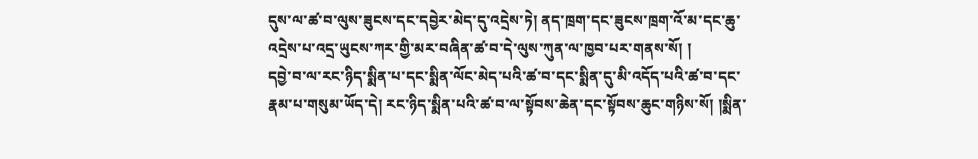དུས་ལ་ཚ་བ་ལུས་ཟུངས་དང་དབྱེར་མེད་དུ་འདྲེས་ཏེ། ནད་ཁྲག་དང་ཟུངས་ཁྲག་འོ་མ་དང་ཆུ་འདྲེས་པ་འདྲ་ཡུངས་ཀར་གྱི་མར་བཞིན་ཚ་བ་དེ་ལུས་ཀུན་ལ་ཁྱབ་པར་གནས་སོ། །
དབྱེ་བ་ལ་རང་ཉིད་སྨིན་པ་དང་སྨིན་ལོང་མེད་པའི་ཚ་བ་དང་སྨིན་དུ་མི་འདོད་པའི་ཚ་བ་དང་རྣམ་པ་གསུམ་ཡོད་དེ། རང་ཉིད་སྨིན་པའི་ཚ་བ་ལ་སྟོབས་ཆེན་དང་སྟོབས་ཆུང་གཉིས་སོ། །སྨིན་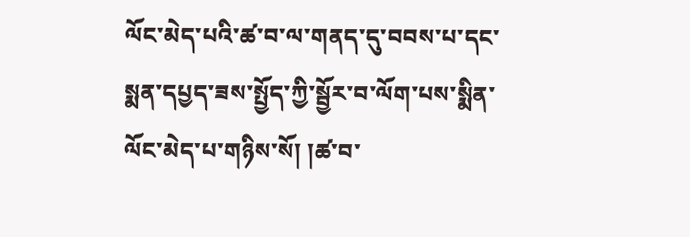ལོང་མེད་པའི་ཚ་བ་ལ་གནད་དུ་བབས་པ་དང་སྨན་དཔྱད་ཟས་སྤྱོད་ཀྱི་སྦྱོར་བ་ལོག་པས་སྨིན་ལོང་མེད་པ་གཉིས་སོ། །ཚ་བ་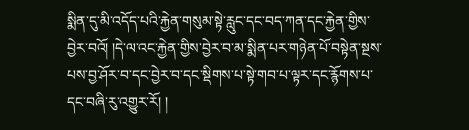སྨིན་དུ་མི་འདོད་པའི་རྐྱེན་གསུམ་སྟེ་རླུང་དང་བད་ཀན་དང་རྐྱེན་གྱིས་བྱེར་བའོ། །དེ་ལ་འང་རྐྱེན་གྱིས་བྱེར་བ་མ་སྨིན་པར་གཉེན་པོ་བསྟེན་སྔས་པས་བྱ་ཤོར་བ་དང་བྱེར་བ་དང་སྡིགས་པ་སྟེ་གབ་པ་ལྟར་དང་རྙོགས་པ་དང་བཞི་རུ་འགྱུར་རོ། །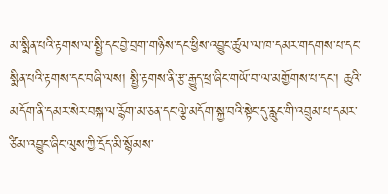མ་སྨིན་པའི་རྟགས་ལ་སྤྱི་དང་བྱེ་བྲག་གཉིས་དང་ཕྱིས་འབྱུང་ཚུལ་ལ་ཁ་དམར་གདགས་པ་དང་སྨིན་པའི་རྟགས་དང་བཞི་ལས། སྤྱི་རྟགས་ནི་རྩ་རྒྱུད་ཕྲ་ཞིང་གཡོ་བ་ལ་མགྱོགས་པ་དང་། ཆུའི་མདོག་ནི་དམར་སེར་བསྐ་ལ་རྙོག་མ་ཅན་དང་ལྕེ་མདོག་སྐྱ་བའི་སྟེང་དུ་རླུང་གི་འབྲུམ་པ་དམར་ཙིམ་འབྱུང་ཞིང་ལུས་ཀྱི་དྲོད་མི་སྙོམས་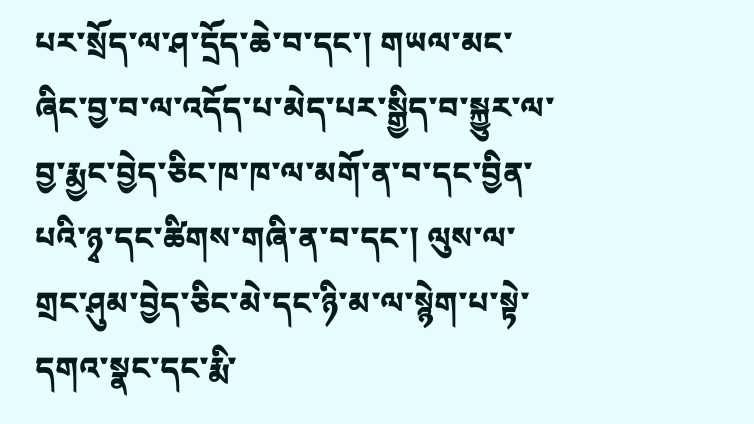པར་སྲོད་ལ་ཤ་དྲོད་ཆེ་བ་དང་། གཡལ་མང་ཞིང་བྱ་བ་ལ་འདོད་པ་མེད་པར་སྒྱིད་བ་སྐྱུར་ལ་བྱ་རྨྱང་བྱེད་ཅིང་ཁ་ཁ་ལ་མགོ་ན་བ་དང་བྱིན་པའི་ཉྭ་དང་ཚིགས་གཞི་ན་བ་དང་། ལུས་ལ་གྲང་ཤུམ་བྱེད་ཅིང་མེ་དང་ཉི་མ་ལ་སྙེག་པ་སྟེ་དགའ་སྣང་དང་རྨི་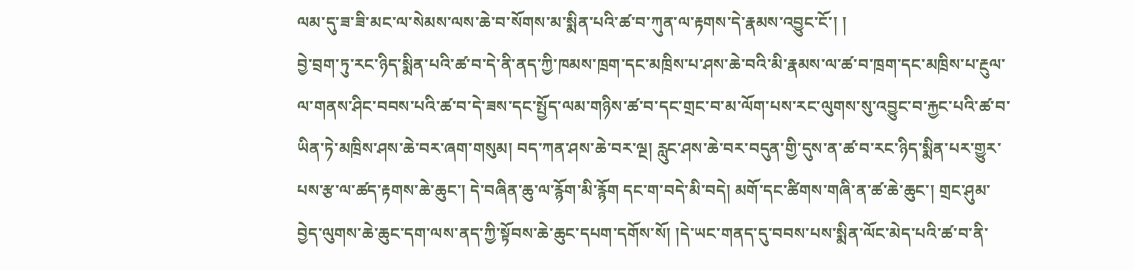ལམ་དུ་ཟ་ཟི་མང་ལ་སེམས་ལས་ཆེ་བ་སོགས་མ་སྨིན་པའི་ཚ་བ་ཀུན་ལ་རྟགས་དེ་རྣམས་འབྱུང་ངོ་། །
བྱེ་བྲག་ཏུ་རང་ཉིད་སྨིན་པའི་ཚ་བ་དེ་ནི་ནད་ཀྱི་ཁམས་ཁྲག་དང་མཁྲིས་པ་ཤས་ཆེ་བའི་མི་རྣམས་ལ་ཚ་བ་ཁྲག་དང་མཁྲིས་པ་རྔུལ་ལ་གནས་ཤིང་བབས་པའི་ཚ་བ་དེ་ཟས་དང་སྤྱོད་ལམ་གཉིས་ཚ་བ་དང་གྲང་བ་མ་ལོག་པས་རང་ལུགས་སུ་འབྱུང་བ་རྐྱང་པའི་ཚ་བ་ཡིན་ཏེ་མཁྲིས་ཤས་ཆེ་བར་ཞག་གསུམ། བད་ཀན་ཤས་ཆེ་བར་ལྔ། རླུང་ཤས་ཆེ་བར་བདུན་གྱི་དུས་ན་ཚ་བ་རང་ཉིད་སྨིན་པར་གྱུར་པས་རྩ་ལ་ཚད་རྟགས་ཆེ་ཆུང་། དེ་བཞིན་ཆུ་ལ་རྙོག་མི་རྙོག དང་ག་བདེ་མི་བདེ། མགོ་དང་ཚིགས་གཞི་ན་ཚ་ཆེ་ཆུང་། གྲང་ཤུམ་བྱེད་ལུགས་ཆེ་ཆུང་དག་ལས་ནད་ཀྱི་སྟོབས་ཆེ་ཆུང་དཔག་དགོས་སོ། །དེ་ཡང་གནད་དུ་བབས་པས་སྨིན་ལོང་མེད་པའི་ཚ་བ་ནི་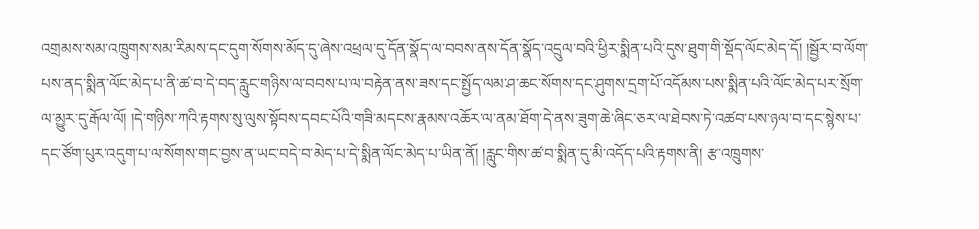འགྲམས་སམ་འཁྲུགས་སམ་རིམས་དང་དུག་སོགས་མོད་དུ་ཞེས་འཕྲལ་དུ་དོན་སྣོད་ལ་བབས་ནས་དོན་སྣོད་འདྲུལ་བའི་ཕྱིར་སྨིན་པའི་དུས་ཐུག་གི་སྡོད་ལོང་མེད་དོ། །སྦྱོར་བ་ལོག་པས་ནད་སྨིན་ལོང་མེད་པ་ནི་ཚ་བ་དེ་བད་རླུང་གཉིས་ལ་བབས་པ་ལ་བརྟེན་ནས་ཟས་དང་སྤྱོད་ལམ་ཤ་ཆང་སོགས་དང་ཤུགས་དྲག་པོ་འདོམས་པས་སྨིན་པའི་ལོང་མེད་པར་སྲོག་ལ་མྱུར་དུ་རྒོལ་ལོ། །དེ་གཉིས་ཀའི་རྟགས་སུ་ལུས་སྟོབས་དབང་པོའི་གཟི་མདངས་རྣམས་འཆོར་ལ་ནམ་ཐོག་དེ་ནས་ཟུག་ཆེ་ཞིང་ཅར་ལ་ཐེབས་ཏེ་འཚབ་པས་ཉལ་བ་དང་སྙེས་པ་དང་ཙོག་པུར་འདུག་པ་ལ་སོགས་གང་བྱས་ན་ཡང་བདེ་བ་མེད་པ་དེ་སྨིན་ལོང་མེད་པ་ཡིན་ནོ། །རླུང་གིས་ཚ་བ་སྨིན་དུ་མི་འདོད་པའི་རྟགས་ནི། རྩ་འཁྲུགས་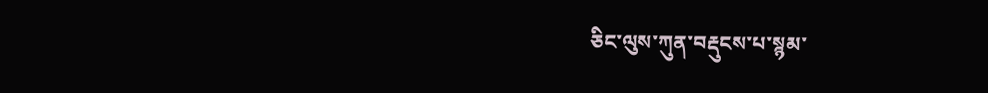ཅིང་ལུས་ཀུན་བརྡུངས་པ་སྙམ་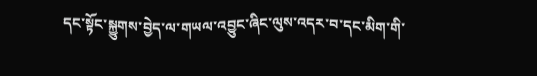དང་སྟོང་སྐྱུགས་བྱེད་ལ་གཡལ་འབྱུང་ཞིང་ལུས་འདར་བ་དང་མིག་གི་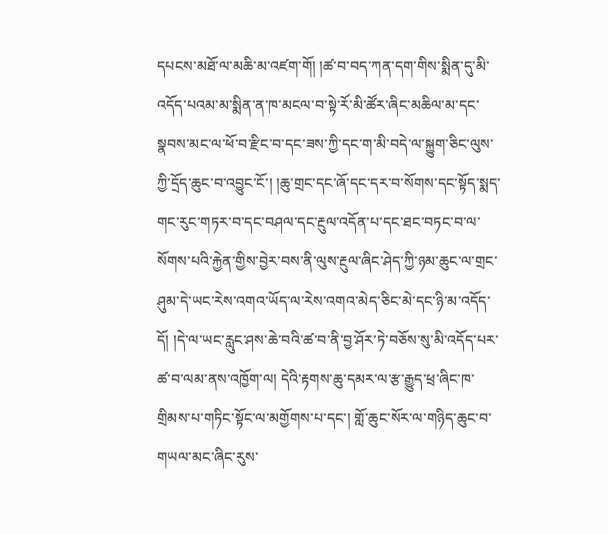དཔངས་མཐོ་ལ་མཆི་མ་འཛག་གོ། །ཚ་བ་བད་ཀན་དག་གིས་སྨིན་དུ་མི་འདོད་པའམ་མ་སྨིན་ན་ཁ་མངལ་བ་སྟེ་རོ་མི་ཚོར་ཞིང་མཆིལ་མ་དང་སྣབས་མང་ལ་ཕོ་བ་རྫིང་བ་དང་ཟས་ཀྱི་དང་ག་མི་བདེ་ལ་སྐྱུག་ཅིང་ལུས་ཀྱི་དྲོད་ཆུང་བ་འབྱུང་ངོ་། །ཆུ་གྲང་དང་ཞོ་དང་དར་བ་སོགས་དང་སྟོད་སྨད་གང་རུང་གཏར་བ་དང་བཤལ་དང་རྔུལ་འདོན་པ་དང་ཐང་བཏང་བ་ལ་སོགས་པའི་རྐྱེན་གྱིས་བྱེར་བས་ནི་ལུས་རྔུལ་ཞིང་ཤེད་ཀྱི་ཉམ་ཆུང་ལ་གྲང་ཤུམ་དེ་ཡང་རེས་འགའ་ཡོད་ལ་རེས་འགའ་མེད་ཅིང་མེ་དང་ཉི་མ་འདོད་དོ། །དེ་ལ་ཡང་རླུང་ཤས་ཆེ་བའི་ཚ་བ་ནི་བྱ་ཤོར་ཏེ་བཅོས་སུ་མི་འདོད་པར་ཚ་བ་ལམ་ནས་འཁྱོག་ལ། དེའི་རྟགས་ཆུ་དམར་ལ་རྩ་རྒྱུད་ཕྲ་ཞིང་ཁ་གྲིམས་པ་གཏིང་སྟོང་ལ་མགྱོགས་པ་དང་། གློ་ཆུང་སོར་ལ་གཉིད་ཆུང་བ་གཡལ་མང་ཞིང་རུས་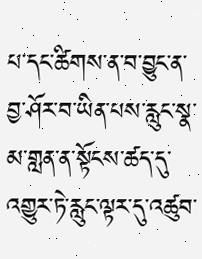པ་དང་ཚིགས་ན་བ་བྱུང་ན་བྱ་ཤོར་བ་ཡིན་པས་རླུང་སྣ་མ་གླན་ན་སྟོངས་ཚད་དུ་འགྱུར་ཏེ་རླུང་ལྟར་དུ་འཚུབ་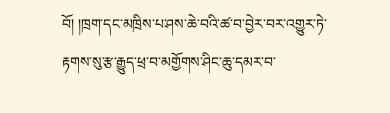བོ། །ཁྲག་དང་མཁྲིས་པ་ཤས་ཆེ་བའི་ཚ་བ་བྱེར་བར་འགྱུར་ཏེ་རྟགས་སུ་རྩ་རྒྱུད་ཕྲ་བ་མགྱོགས་ཤིང་ཆུ་དམར་བ་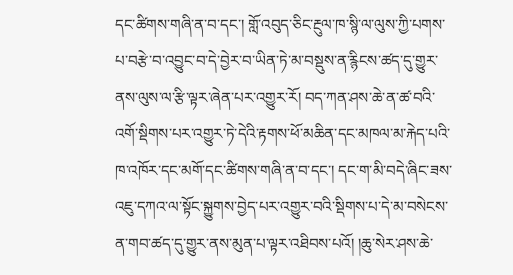དང་ཚིགས་གཞི་ན་བ་དང་། གློ་འབུད་ཅིང་རྔུལ་ཁ་སྙི་ལ་ལུས་ཀྱི་པགས་པ་བརྩེ་བ་འབྱུང་བ་དེ་བྱེར་བ་ཡིན་ཏེ་མ་བསྡུས་ན་རྙིངས་ཚད་དུ་གྱུར་ནས་ལུས་ལ་རྩི་ལྟར་ཞེན་པར་འགྱུར་རོ། བད་ཀན་ཤས་ཆེ་ན་ཚ་བའི་འགོ་སྡིགས་པར་འགྱུར་ཏེ་དེའི་རྟགས་ཕོ་མཆིན་དང་མཁལ་མ་རྐེད་པའི་ཁ་འཁོར་དང་མགོ་དང་ཚིགས་གཞི་ན་བ་དང་། དང་ག་མི་བདེ་ཞིང་ཟས་འཇུ་དཀའ་ལ་སྟོང་སྐྱུགས་བྱེད་པར་འགྱུར་བའི་སྡིགས་པ་དེ་མ་བསེངས་ན་གབ་ཚད་དུ་གྱུར་ནས་མུན་པ་ལྟར་འཐིབས་པའོ། །ཆུ་སེར་ཤས་ཆེ་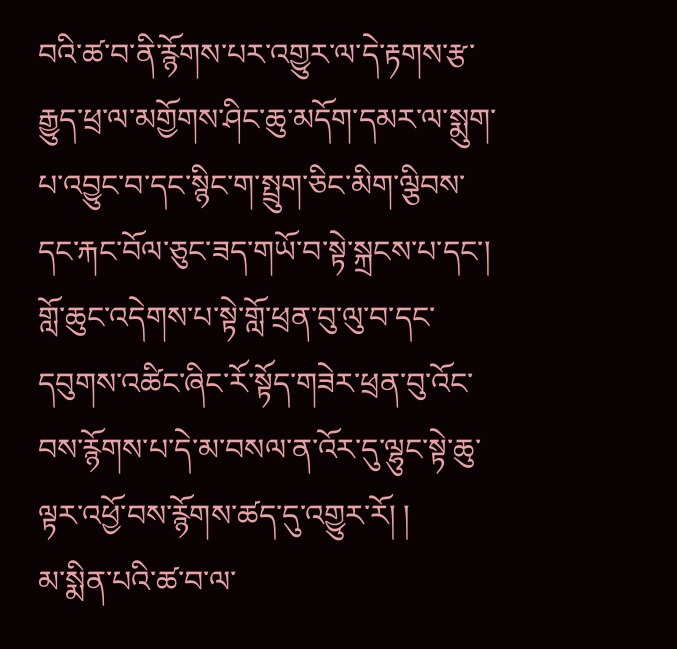བའི་ཚ་བ་ནི་རྙོགས་པར་འགྱུར་ལ་དེ་རྟགས་རྩ་རྒྱུད་ཕྲ་ལ་མགྱོགས་ཤིང་ཆུ་མདོག་དམར་ལ་སྨུག་པ་འབྱུང་བ་དང་སྙིང་ག་སྤྲུག་ཅིང་མིག་ལྕིབས་དང་རྐང་བོལ་ཅུང་ཟད་གཡོ་བ་སྟེ་སྐྲངས་པ་དང་། གློ་ཆུང་འདེགས་པ་སྟེ་གློ་ཕྲན་བུ་ལུ་བ་དང་དབུགས་འཚིང་ཞིང་རོ་སྟོད་གཟེར་ཕྲན་བུ་འོང་བས་རྙོགས་པ་དེ་མ་བསལ་ན་འོར་དུ་ལྷུང་སྟེ་ཆུ་ལྟར་འཕྱོ་བས་རྙོགས་ཚད་དུ་འགྱུར་རོ། །
མ་སྨིན་པའི་ཚ་བ་ལ་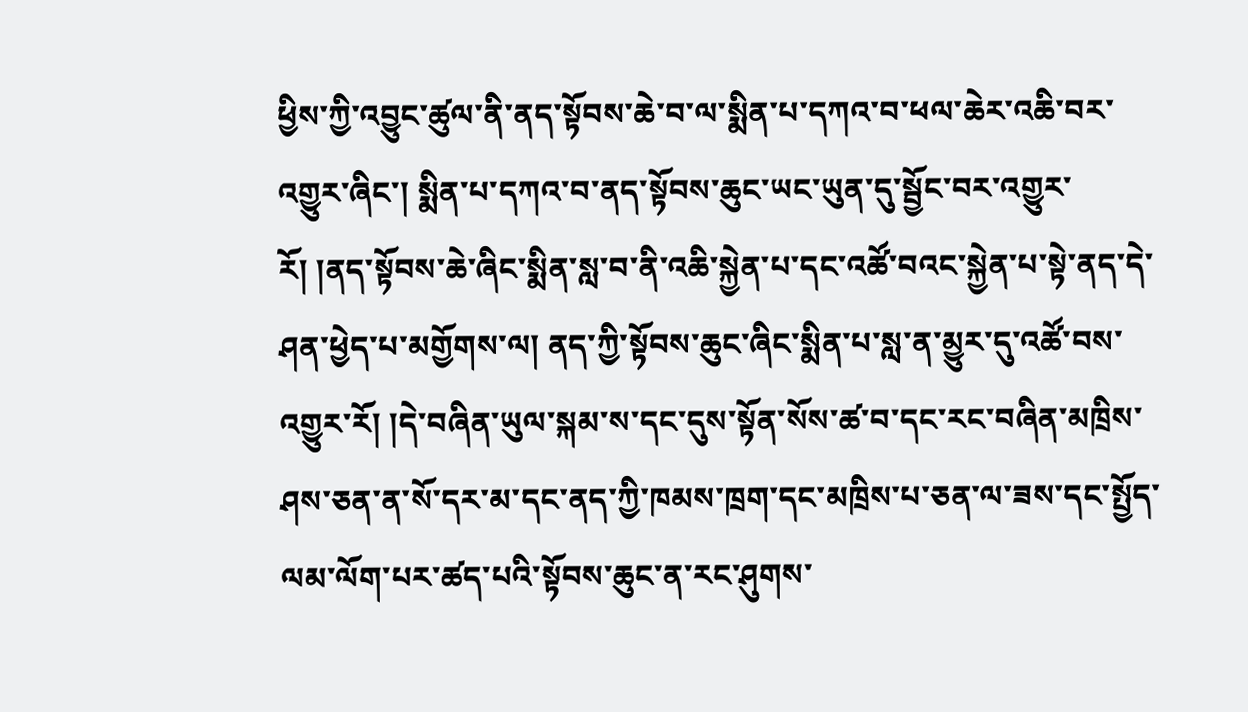ཕྱིས་ཀྱི་འབྱུང་ཚུལ་ནི་ནད་སྟོབས་ཆེ་བ་ལ་སྨིན་པ་དཀའ་བ་ཕལ་ཆེར་འཆི་བར་འགྱུར་ཞིང་། སྨིན་པ་དཀའ་བ་ནད་སྟོབས་ཆུང་ཡང་ཡུན་དུ་སྦྱོང་བར་འགྱུར་རོ། །ནད་སྟོབས་ཆེ་ཞིང་སྨིན་སླ་བ་ནི་འཆི་སྐྱེན་པ་དང་འཚོ་བའང་སྐྱེན་པ་སྟེ་ནད་དེ་ཤན་ཕྱེད་པ་མགྱོགས་ལ། ནད་ཀྱི་སྟོབས་ཆུང་ཞིང་སྨིན་པ་སླ་ན་མྱུར་དུ་འཚོ་བས་འགྱུར་རོ། །དེ་བཞིན་ཡུལ་སྐམ་ས་དང་དུས་སྟོན་སོས་ཚ་བ་དང་རང་བཞིན་མཁྲིས་ཤས་ཅན་ན་སོ་དར་མ་དང་ནད་ཀྱི་ཁམས་ཁྲག་དང་མཁྲིས་པ་ཅན་ལ་ཟས་དང་སྤྱོད་ལམ་ལོག་པར་ཚད་པའི་སྟོབས་ཆུང་ན་རང་ཤུགས་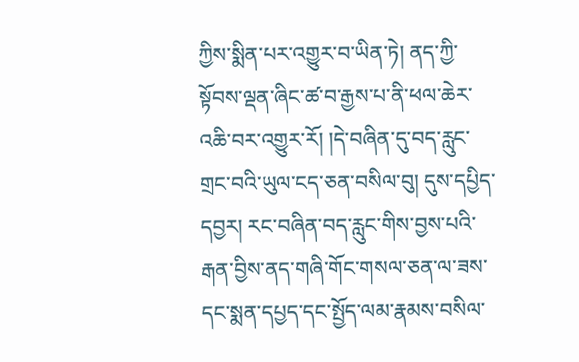ཀྱིས་སྨིན་པར་འགྱུར་བ་ཡིན་ཏེ། ནད་ཀྱི་སྟོབས་ལྡན་ཞིང་ཚ་བ་རྒྱས་པ་ནི་ཕལ་ཆེར་འཆི་བར་འགྱུར་རོ། །དེ་བཞིན་དུ་བད་རླུང་གྲང་བའི་ཡུལ་ངད་ཅན་བསིལ་བུ། དུས་དཔྱིད་དབྱར། རང་བཞིན་བད་རླུང་གིས་བྱས་པའི་རྒན་བྱིས་ནད་གཞི་གོང་གསལ་ཅན་ལ་ཟས་དང་སྨན་དཔྱད་དང་སྤྱོད་ལམ་རྣམས་བསིལ་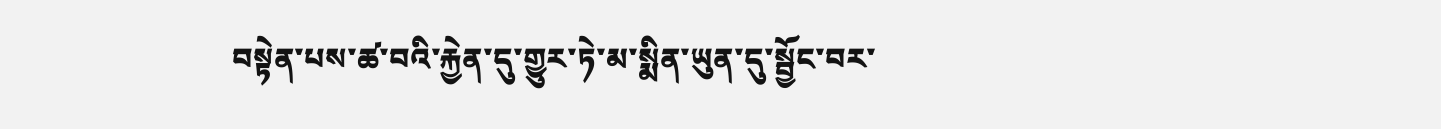བསྟེན་པས་ཚ་བའི་རྐྱེན་དུ་གྱུར་ཏེ་མ་སྨིན་ཡུན་དུ་སྦྱོང་བར་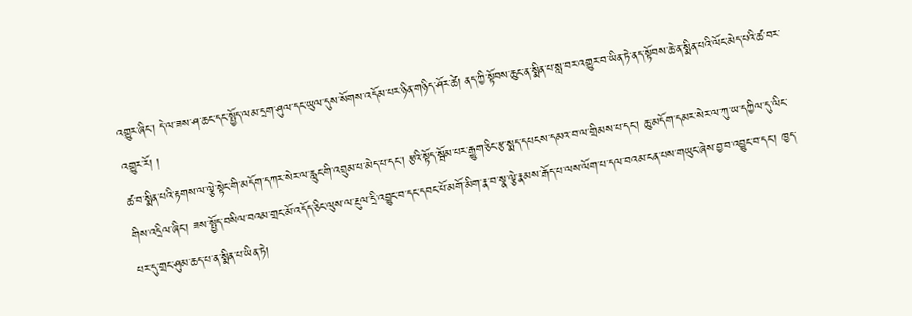འགྱུར་ཞིང་། དེ་ལ་ཟས་ཤ་ཆང་དང་སྤྱོད་ལམ་དྲག་ཤུལ་དང་ཡུལ་དུས་སོགས་འདོམ་པར་ཉིན་གཉིད་ཤོར་ཚེ། ནད་ཀྱི་སྟོབས་ཆུང་ན་སྨིན་པ་སླ་བར་འགྱུར་བ་ཡིན་ཏེ་ནད་སྟོབས་ཆེ་ན་སྨིན་པའི་ལོང་མེད་པའི་ཚ་བར་འགྱུར་རོ། །
ཚ་བ་སྨིན་པའི་རྟགས་ལ་ལྕེ་སྟེང་གི་མདོག་དཀར་སེར་ལ་རླུང་གི་འབྲུམ་པ་མེད་པ་དང་། རྩའི་སྟོད་སྦོམ་པར་རྒྱུག་ཅིང་རྩ་སྨད་དཔངས་དམའ་བ་ལ་གྲིམས་པ་དང་། ཆུ་མདོག་དམར་སེར་ལ་ཀུ་ཡ་དཀྱིལ་དུ་ལིང་གིས་འདྲིལ་ཞིང་། ཟས་སྤྱོད་བསིལ་བའམ་གྲང་མོ་འདོད་ཅིང་ལུས་ལ་རྔུལ་དྲི་འབྱུང་བ་དང་དབང་པོ་མགོ་མིག་རྣ་བ་སྣ་ལྕེ་རྣམས་རྒོད་པ་ལས་ལོག་པ་དལ་བའམ་ངན་པས་གཡུང་ཞེས་བྱ་བ་འབྱུང་བ་དང་། ཁྱད་པར་དུ་གྲང་ཤུམ་ཆད་པ་ན་སྨིན་པ་ཡིན་ཏེ།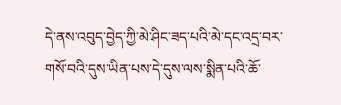དེ་ནས་འབུད་བྱེད་ཀྱི་མེ་ཤིང་ཟད་པའི་མེ་དང་འདྲ་བར་གསོ་བའི་དུས་ཡིན་པས་དེ་དུས་ལས་སྨིན་པའི་ཆོ་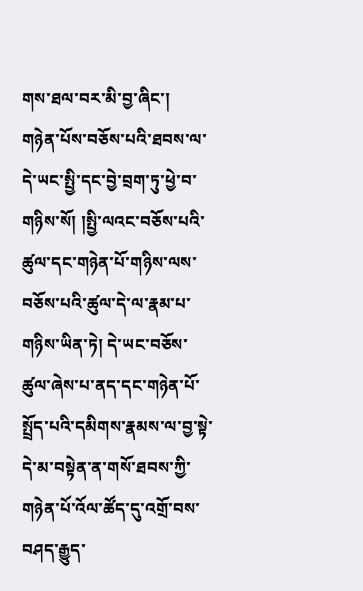གས་ཐལ་བར་མི་བྱ་ཞིང་།
གཉེན་པོས་བཅོས་པའི་ཐབས་ལ་དེ་ཡང་སྤྱི་དང་བྱེ་བྲག་ཏུ་ཕྱེ་བ་གཉིས་སོ། །སྤྱི་ལའང་བཅོས་པའི་ཚུལ་དང་གཉེན་པོ་གཉིས་ལས་བཅོས་པའི་ཚུལ་དེ་ལ་རྣམ་པ་གཉིས་ཡིན་ཏེ། དེ་ཡང་བཅོས་ཚུལ་ཞེས་པ་ནད་དང་གཉེན་པོ་སྤྲོད་པའི་དམིགས་རྣམས་ལ་བྱ་སྟེ་དེ་མ་བསྟེན་ན་གསོ་ཐབས་ཀྱི་གཉེན་པོ་འོལ་ཚོད་དུ་འགྲོ་བས་བཤད་རྒྱུད་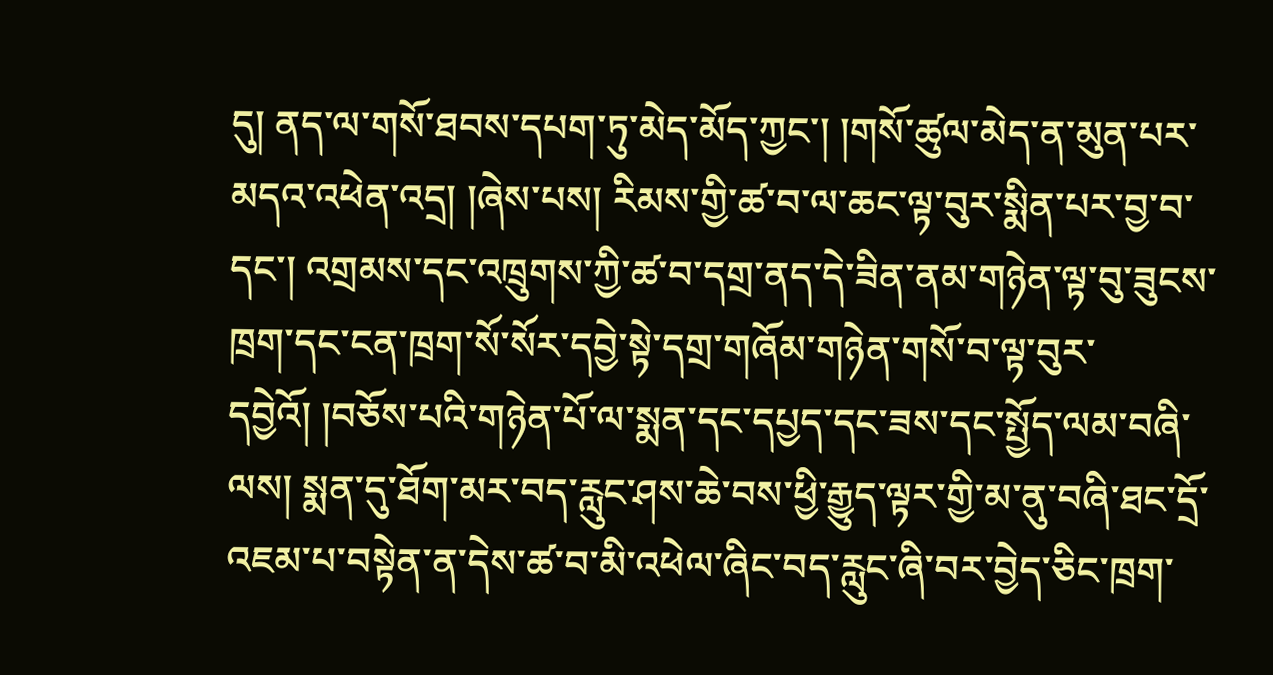དུ། ནད་ལ་གསོ་ཐབས་དཔག་ཏུ་མེད་མོད་ཀྱང་། །གསོ་ཚུལ་མེད་ན་མུན་པར་མདའ་འཕེན་འདྲ། །ཞེས་པས། རིམས་གྱི་ཚ་བ་ལ་ཆང་ལྟ་བུར་སྨིན་པར་བྱ་བ་དང་། འགྲམས་དང་འཁྲུགས་ཀྱི་ཚ་བ་དགྲ་ནད་དེ་ཟིན་ནམ་གཉེན་ལྟ་བུ་ཟུངས་ཁྲག་དང་ངན་ཁྲག་སོ་སོར་དབྱེ་སྟེ་དགྲ་གཞོམ་གཉེན་གསོ་བ་ལྟ་བུར་དབྱེའོ། །བཅོས་པའི་གཉེན་པོ་ལ་སྨན་དང་དཔྱད་དང་ཟས་དང་སྤྱོད་ལམ་བཞི་ལས། སྨན་དུ་ཐོག་མར་བད་རླུང་ཤས་ཆེ་བས་ཕྱི་རྒྱུད་ལྟར་གྱི་མ་ནུ་བཞི་ཐང་དྲོ་འཇམ་པ་བསྟེན་ན་དེས་ཚ་བ་མི་འཕེལ་ཞིང་བད་རླུང་ཞི་བར་བྱེད་ཅིང་ཁྲག་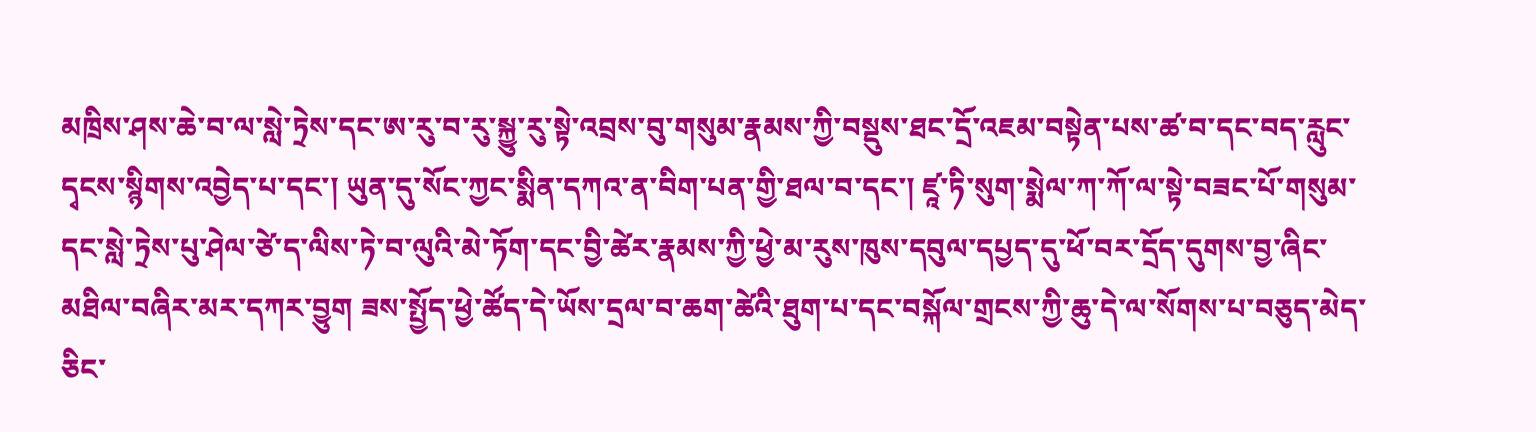མཁྲིས་ཤས་ཆེ་བ་ལ་སླེ་ཏྲེས་དང་ཨ་རུ་བ་རུ་སྐྱུ་རུ་སྟེ་འབྲས་བུ་གསུམ་རྣམས་ཀྱི་བསྡུས་ཐང་དྲོ་འཇམ་བསྟེན་པས་ཚ་བ་དང་བད་རླུང་དྭངས་སྙིགས་འབྱེད་པ་དང་། ཡུན་དུ་སོང་ཀྱང་སྨིན་དཀའ་ན་བིག་པན་གྱི་ཐལ་བ་དང་། ཛཱ་ཏི་སུག་སྨེལ་ཀ་ཀོ་ལ་སྟེ་བཟང་པོ་གསུམ་དང་སླེ་ཏྲེས་པུ་ཤེལ་ཙེ་ད་ལིས་ཏེ་བ་ལུའི་མེ་ཏོག་དང་བྱི་ཚེར་རྣམས་ཀྱི་ཕྱེ་མ་རུས་ཁུས་དབུལ་དཔྱད་དུ་ཕོ་བར་དྲོད་དུགས་བྱ་ཞིང་མཐིལ་བཞིར་མར་དཀར་བྱུག ཟས་སྤྱོད་ཕྱེ་ཚོད་དེ་ཡོས་དྲལ་བ་ཆག་ཚེའི་ཐུག་པ་དང་བསྐོལ་གྲངས་ཀྱི་ཆུ་དེ་ལ་སོགས་པ་བཅུད་མེད་ཅིང་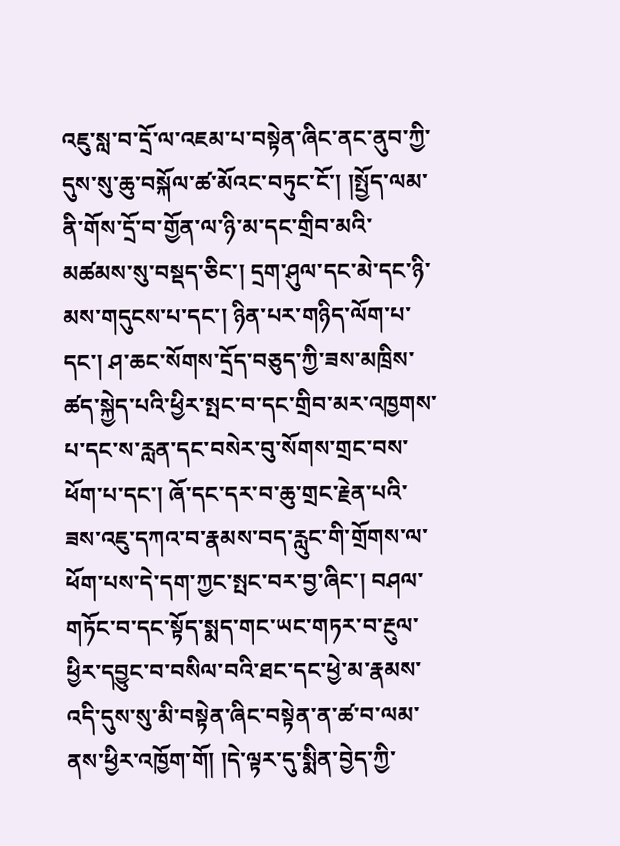འཇུ་སླ་བ་དྲོ་ལ་འཇམ་པ་བསྟེན་ཞིང་ནང་ནུབ་ཀྱི་དུས་སུ་ཆུ་བསྐོལ་ཚ་མོའང་བཏུང་ངོ་། །སྤྱོད་ལམ་ནི་གོས་དྲོ་བ་གྱོན་ལ་ཉི་མ་དང་གྲིབ་མའི་མཚམས་སུ་བསྡད་ཅིང་། དྲག་ཤུལ་དང་མེ་དང་ཉི་མས་གདུངས་པ་དང་། ཉིན་པར་གཉིད་ལོག་པ་དང་། ཤ་ཆང་སོགས་དྲོད་བཅུད་ཀྱི་ཟས་མཁྲིས་ཚད་སྐྱེད་པའི་ཕྱིར་སྤང་བ་དང་གྲིབ་མར་འཁྱགས་པ་དང་ས་རླན་དང་བསེར་བུ་སོགས་གྲང་བས་ཕོག་པ་དང་། ཞོ་དང་དར་བ་ཆུ་གྲང་རྗེན་པའི་ཟས་འཇུ་དཀའ་བ་རྣམས་བད་རླུང་གི་གྲོགས་ལ་ཕོག་པས་དེ་དག་ཀྱང་སྤང་བར་བྱ་ཞིང་། བཤལ་གཏོང་བ་དང་སྟོད་སྨད་གང་ཡང་གཏར་བ་རྔུལ་ཕྱིར་དབྱུང་བ་བསིལ་བའི་ཐང་དང་ཕྱེ་མ་རྣམས་འདི་དུས་སུ་མི་བསྟེན་ཞིང་བསྟེན་ན་ཚ་བ་ལམ་ནས་ཕྱིར་འཁྱོག་གོ། །དེ་ལྟར་དུ་སྨིན་བྱེད་ཀྱི་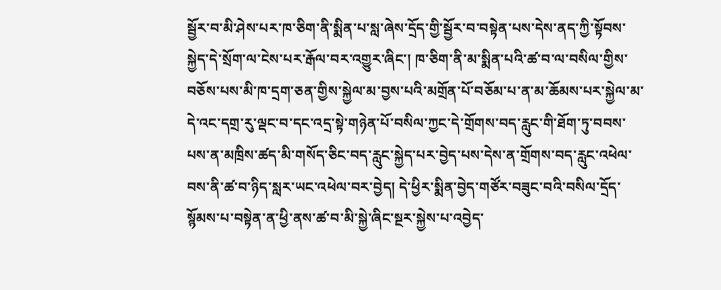སྦྱོར་བ་མི་ཤེས་པར་ཁ་ཅིག་ནི་སྨིན་པ་སླ་ཞེས་དྲོད་གྱི་སྦྱོར་བ་བསྟེན་པས་དེས་ནད་ཀྱི་སྟོབས་སྐྱེད་དེ་སྲོག་ལ་ངེས་པར་རྒོལ་བར་འགྱུར་ཞིང་། ཁ་ཅིག་ནི་མ་སྨིན་པའི་ཚ་བ་ལ་བསིལ་གྱིས་བཅོས་པས་མི་ཁ་དྲག་ཅན་གྱིས་སྐྱེལ་མ་བྱས་པའི་མགྲོན་པོ་བཅོམ་པ་ན་མ་ཆོམས་པར་སྐྱེལ་མ་དེ་འང་དགྲ་རུ་ལྡང་བ་དང་འདྲ་སྟེ་གཉེན་པོ་བསིལ་ཀྱང་དེ་གྲོགས་བད་རླུང་གི་ཐོག་ཏུ་བབས་པས་ན་མཁྲིས་ཚད་མི་གསོད་ཅིང་བད་རླུང་སྐྱེད་པར་བྱེད་པས་དེས་ན་གྲོགས་བད་རླུང་འཕེལ་བས་ནི་ཚ་བ་ཉིད་སླར་ཡང་འཕེལ་བར་བྱེད། དེ་ཕྱིར་སྨིན་བྱེད་གཙོར་བཟུང་བའི་བསིལ་དྲོད་སྙོམས་པ་བསྟེན་ན་ཕྱི་ནས་ཚ་བ་མི་སྐྱེ་ཞིང་སྔར་སྐྱེས་པ་འབྱེད་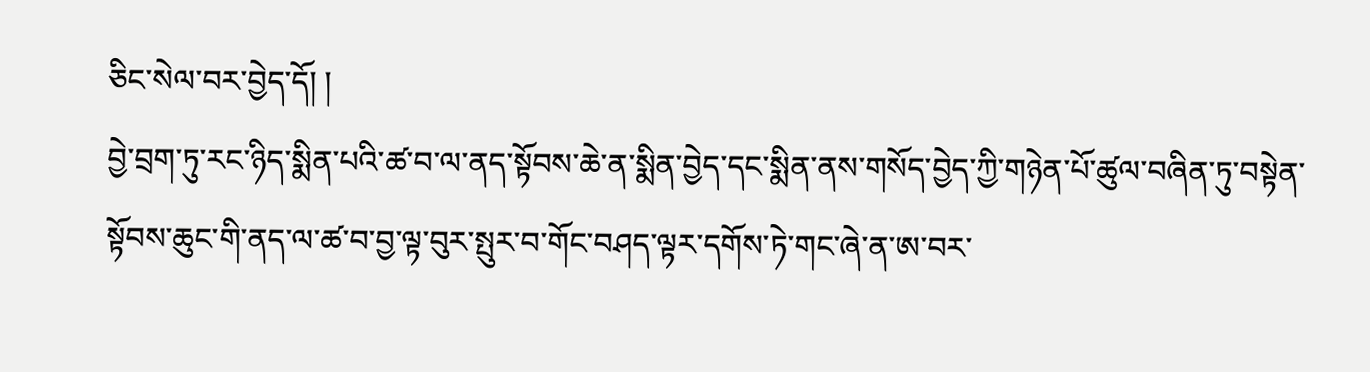ཅིང་སེལ་བར་བྱེད་དོ། །
བྱེ་བྲག་ཏུ་རང་ཉིད་སྨིན་པའི་ཚ་བ་ལ་ནད་སྟོབས་ཆེ་ན་སྨིན་བྱེད་དང་སྨིན་ནས་གསོད་བྱེད་ཀྱི་གཉེན་པོ་ཚུལ་བཞིན་ཏུ་བསྟེན་སྟོབས་ཆུང་གི་ནད་ལ་ཚ་བ་བྱ་ལྟ་བུར་སྤུར་བ་གོང་བཤད་ལྟར་དགོས་ཏེ་གང་ཞེ་ན་ཨ་བར་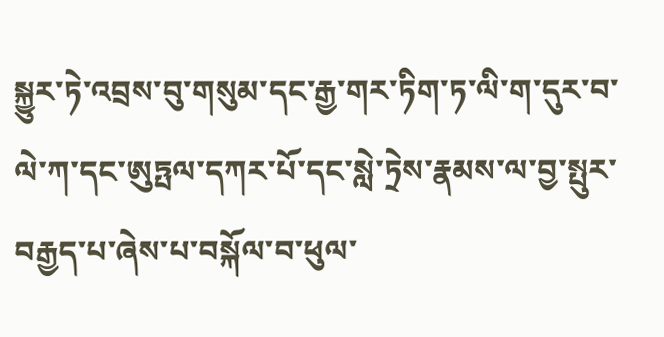སྐྱུར་ཏེ་འབྲས་བུ་གསུམ་དང་རྒྱ་གར་ཏིག་ཏ་ལི་ག་དུར་བ་ལེ་ཀ་དང་ཨུཏྤལ་དཀར་པོ་དང་སླེ་ཏྲེས་རྣམས་ལ་བྱ་སྤུར་བརྒྱད་པ་ཞེས་པ་བསྐོལ་བ་ཕུལ་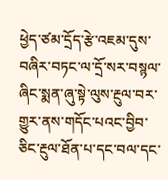ཕྱེད་ཙམ་དྲོད་རྩེ་འཇམ་དུས་བཞིར་བཏང་ལ་དྲོ་སར་བསྙལ་ཞིང་སྨན་ཞུ་སྟེ་ལུས་རྔུལ་བར་གྱུར་ནས་གདོང་པའང་བྱིབ་ཅིང་རྔུལ་ཐོན་པ་དང་བལ་དང་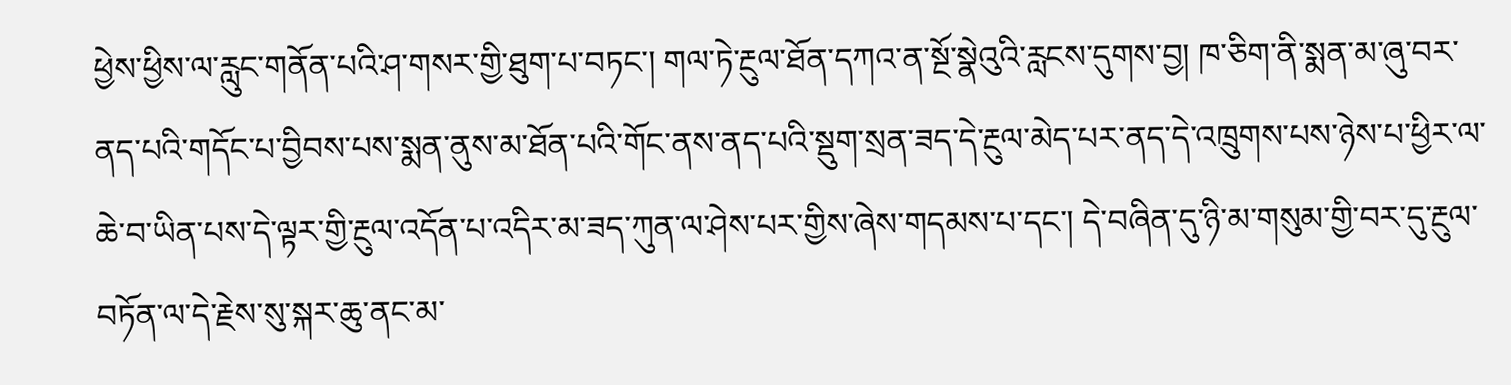ཕྱེས་ཕྱིས་ལ་རླུང་གནོན་པའི་ཤ་གསར་གྱི་ཐུག་པ་བཏང་། གལ་ཏེ་རྔུལ་ཐོན་དཀའ་ན་སྔོ་སྣེའུའི་རླངས་དུགས་བྱ། ཁ་ཅིག་ནི་སྨན་མ་ཞུ་བར་ནད་པའི་གདོང་པ་བྱིབས་པས་སྨན་ནུས་མ་ཐོན་པའི་གོང་ནས་ནད་པའི་སྡུག་སྲན་ཟད་དེ་རྔུལ་མེད་པར་ནད་དེ་འཁྲུགས་པས་ཉེས་པ་ཕྱིར་ལ་ཆེ་བ་ཡིན་པས་དེ་ལྟར་གྱི་རྔུལ་འདོན་པ་འདིར་མ་ཟད་ཀུན་ལ་ཤེས་པར་གྱིས་ཞེས་གདམས་པ་དང་། དེ་བཞིན་དུ་ཉི་མ་གསུམ་གྱི་བར་དུ་རྔུལ་བཏོན་ལ་དེ་རྗེས་སུ་སྐར་ཆུ་ནང་མ་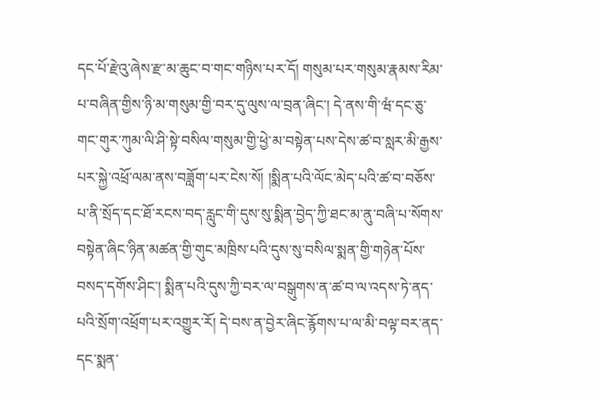དང་པོ་རྫེའུ་ཞེས་རྫ་མ་ཆུང་བ་གང་གཉིས་པར་དོ། གསུམ་པར་གསུམ་རྣམས་རིམ་པ་བཞིན་གྱིས་ཉི་མ་གསུམ་གྱི་བར་དུ་ལུས་ལ་བྲན་ཞིང་། དེ་ནས་གི་ཝཾ་དང་ཅུ་གང་གུར་ཀུམ་ལི་ཤི་སྟེ་བསིལ་གསུམ་གྱི་ཕྱེ་མ་བསྟེན་པས་དེས་ཚ་བ་སླར་མི་རྒྱས་པར་སྐྱེ་འཕྲོ་ལམ་ནས་བཟློག་པར་ངེས་སོ། །སྨིན་པའི་ལོང་མེད་པའི་ཚ་བ་བཅོས་པ་ནི་སྲོད་དང་ཐོ་རངས་བད་རླུང་གི་དུས་སུ་སྨིན་བྱེད་ཀྱི་ཐང་མ་ནུ་བཞི་པ་སོགས་བསྟེན་ཞིང་ཉིན་མཚན་གྱི་གུང་མཁྲིས་པའི་དུས་སུ་བསིལ་སྨན་གྱི་གཉེན་པོས་བསད་དགོས་ཤིང་། སྨིན་པའི་དུས་ཀྱི་བར་ལ་བསྒུགས་ན་ཚ་བ་ལ་འདས་ཏེ་ནད་པའི་སྲོག་འཕྲོག་པར་འགྱུར་རོ། དེ་བས་ན་བྱེར་ཞིང་རྙོགས་པ་ལ་མི་བལྟ་བར་ནད་དང་སྨན་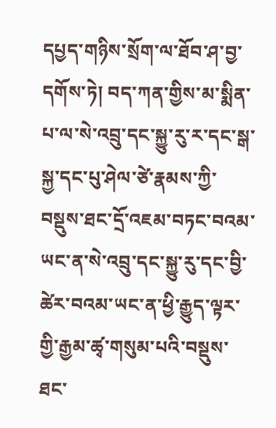དཔྱད་གཉིས་སྲོག་ལ་ཐོབ་ཤ་བྱ་དགོས་ཏེ། བད་ཀན་གྱིས་མ་སྨིན་པ་ལ་སེ་འབྲུ་དང་སྐྱུ་རུ་ར་དང་སྒ་སྐྱ་དང་པུ་ཤེལ་ཙེ་རྣམས་ཀྱི་བསྡུས་ཐང་དྲོ་འཇམ་བཏང་བའམ་ཡང་ན་སེ་འབྲུ་དང་སྐྱུ་རུ་དང་བྱི་ཚེར་བའམ་ཡང་ན་ཕྱི་རྒྱུད་ལྟར་གྱི་རྒྱམ་ཚྭ་གསུམ་པའི་བསྡུས་ཐང་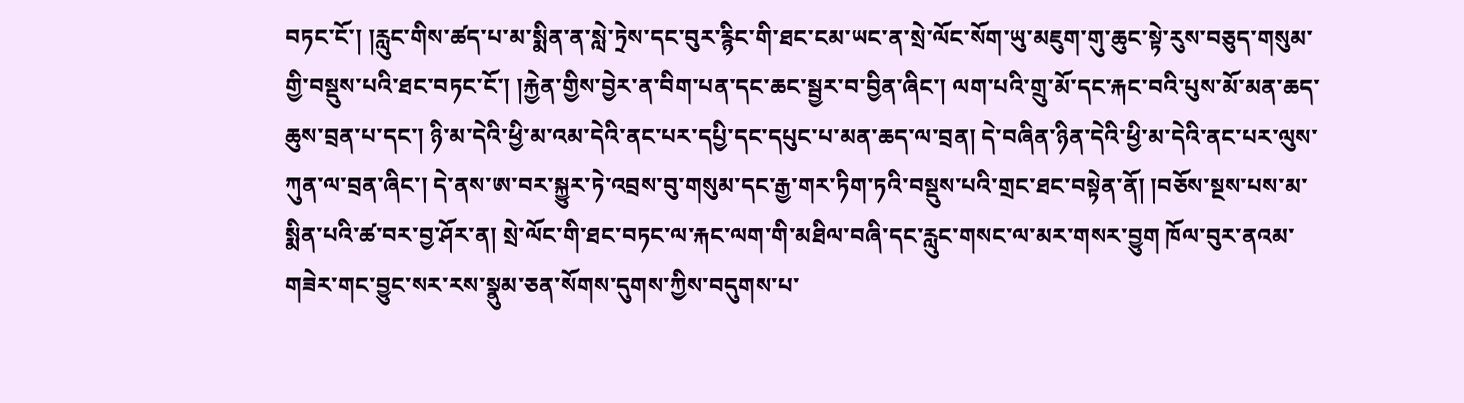བཏང་ངོ་། །རླུང་གིས་ཚད་པ་མ་སྨིན་ན་སླེ་ཏྲེས་དང་བུར་རྙིང་གི་ཐང་ངམ་ཡང་ན་སྲེ་ལོང་སོག་ཡུ་མཇུག་གུ་ཆུང་སྟེ་རུས་བཅུད་གསུམ་གྱི་བསྡུས་པའི་ཐང་བཏང་ངོ་། །རྐྱེན་གྱིས་བྱེར་ན་བིག་པན་དང་ཆང་སྦྱར་བ་བྱིན་ཞིང་། ལག་པའི་གྲུ་མོ་དང་རྐང་བའི་པུས་མོ་མན་ཆད་ཆུས་བྲན་པ་དང་། ཉི་མ་དེའི་ཕྱི་མ་འམ་དེའི་ནང་པར་དཔྱི་དང་དཔུང་པ་མན་ཆད་ལ་བྲན། དེ་བཞིན་ཉིན་དེའི་ཕྱི་མ་དེའི་ནང་པར་ལུས་ཀུན་ལ་བྲན་ཞིང་། དེ་ནས་ཨ་བར་སྐྱུར་ཏེ་འབྲས་བུ་གསུམ་དང་རྒྱ་གར་ཏིག་ཏའི་བསྡུས་པའི་གྲང་ཐང་བསྟེན་ནོ། །བཅོས་སྔས་པས་མ་སྨིན་པའི་ཚ་བར་བྱ་ཤོར་ན། སྲེ་ལོང་གི་ཐང་བཏང་ལ་རྐང་ལག་གི་མཐིལ་བཞི་དང་རླུང་གསང་ལ་མར་གསར་བྱུག ཁོལ་བུར་ནའམ་གཟེར་གང་བྱུང་སར་རས་སྣུམ་ཅན་སོགས་དུགས་ཀྱིས་བདུགས་པ་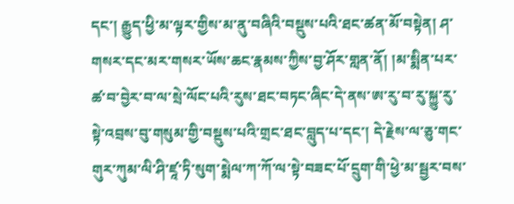དང་། རྒྱུད་ཕྱི་མ་ལྟར་གྱིས་མ་ནུ་བཞིའི་བསྡུས་པའི་ཐང་ཚན་མོ་བསྟེན། ཤ་གསར་དང་མར་གསར་ཡོས་ཆང་རྣམས་ཀྱིས་བྱ་ཤོར་གླན་ནོ། །མ་སྨིན་པར་ཚ་བ་བྱེར་བ་ལ་སྲེ་ལོང་པའི་རུས་ཐང་བཏང་ཞིང་དེ་ནས་ཨ་རུ་བ་རུ་སྐྱུ་རུ་སྟེ་འབྲས་བུ་གསུམ་གྱི་བསྡུས་པའི་གྲང་ཐང་བླུད་པ་དང་། དེ་རྗེས་ལ་ཅུ་གང་གུར་ཀུམ་ལི་ཤི་ཛཱ་ཏི་སུག་སྨེལ་ཀ་ཀོ་ལ་སྟེ་བཟང་པོ་དྲུག་གི་ཕྱེ་མ་སྦྱར་བས་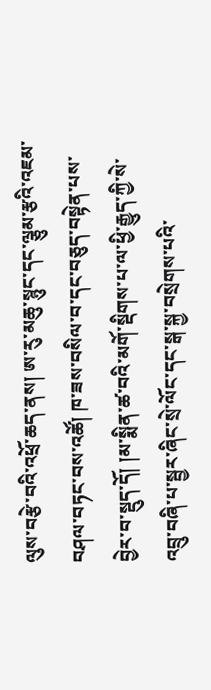ལུས་བརྩེ་བའི་འཕྲོ་ཆད་ནས། ཨ་རུ་མཆུ་སྙུང་དང་ལྕུམ་རྩའི་འཇམ་བཤལ་བཏང་བས་འཚོ། ཁ་ཟས་བསིལ་བ་དང་བཅུད་བསྟེན་པས་བྱེར་བ་སྡུད་དོ། །མ་སྨིན་ཚ་བའི་མགོ་སྡིགས་པ་ལ་ཕྱི་རྒྱུད་ཀྱི་སེ་འབྲུ་བཞི་པ་སྦྱར་ཞིང་སྲེ་ལོང་དང་སྒ་སྐྱ་བསྲེགས་པའི་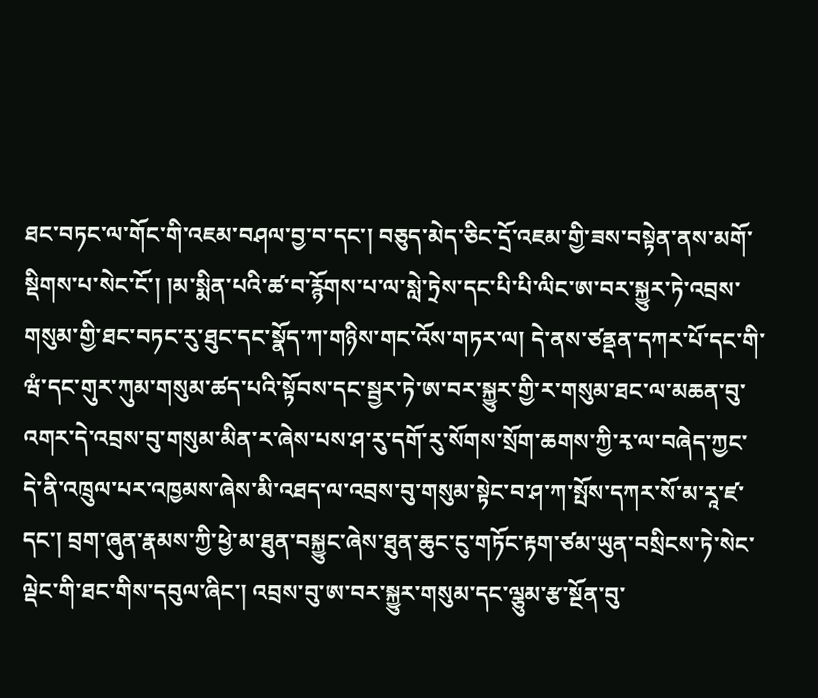ཐང་བཏང་ལ་གོང་གི་འཇམ་བཤལ་བྱ་བ་དང་། བཅུད་མེད་ཅིང་དྲོ་འཇམ་གྱི་ཟས་བསྟེན་ནས་མགོ་སྡིགས་པ་སེང་ངོ་། །མ་སྨིན་པའི་ཚ་བ་རྙོགས་པ་ལ་སླེ་ཏྲེས་དང་པི་པི་ལིང་ཨ་བར་སྐྱུར་ཏེ་འབྲས་གསུམ་གྱི་ཐང་བཏང་རུ་ཐུང་དང་སྣོད་ཀ་གཉིས་གང་འོས་གཏར་ལ། དེ་ནས་ཙནྡན་དཀར་པོ་དང་གི་ཝཾ་དང་གུར་ཀུམ་གསུམ་ཚད་པའི་སྟོབས་དང་སྦྱར་ཏེ་ཨ་བར་སྐྱུར་གྱི་ར་གསུམ་ཐང་ལ་མཆན་བུ་འགར་དེ་འབྲས་བུ་གསུམ་མིན་ར་ཞེས་པས་ཤ་རུ་དགོ་རུ་སོགས་སྲོག་ཆགས་ཀྱི་རྭ་ལ་བཞེད་ཀྱང་དེ་ནི་འཁྲུལ་པར་འཁྱམས་ཞེས་མི་འཐད་ལ་འབྲས་བུ་གསུམ་སྟེང་བ་ཤ་ཀ་སྤོས་དཀར་སོ་མ་རཱ་ཛ་དང་། བྲག་ཞུན་རྣམས་ཀྱི་ཕྱེ་མ་ཐུན་བསྐྱུང་ཞེས་ཐུན་ཆུང་ངུ་གཏོང་རྟག་ཙམ་ཡུན་བསྲིངས་ཏེ་སེང་ལྡེང་གི་ཐང་གིས་དབུལ་ཞིང་། འབྲས་བུ་ཨ་བར་སྐྱུར་གསུམ་དང་ལྕུམ་རྩ་སྔོན་བུ་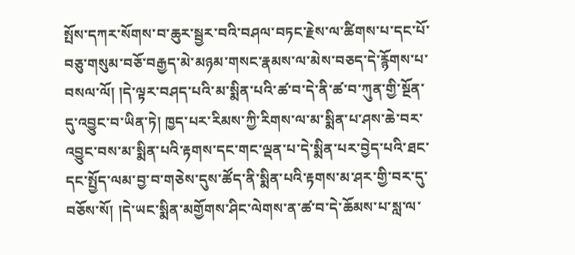སྤོས་དཀར་སོགས་བ་ཆུར་སྦྱར་བའི་བཤལ་བཏང་རྗེས་ལ་ཚིགས་པ་དང་པོ་བཅུ་གསུམ་བཅོ་བརྒྱད་མེ་མཉམ་གསང་རྣམས་ལ་མེས་བཅད་དེ་རྙོགས་པ་བསལ་ལོ། །དེ་ལྟར་བཤད་པའི་མ་སྨིན་པའི་ཚ་བ་དེ་ནི་ཚ་བ་ཀུན་གྱི་སྔོན་དུ་འབྱུང་བ་ཡིན་ཏེ། ཁྱད་པར་རིམས་ཀྱི་རིགས་ལ་མ་སྨིན་པ་ཤས་ཆེ་བར་འབྱུང་བས་མ་སྨིན་པའི་རྟགས་དང་གང་ལྡན་པ་དེ་སྨིན་པར་བྱེད་པའི་ཐང་དང་སྤྱོད་ལམ་བྱ་བ་གཅེས་དུས་ཚོད་ནི་སྨིན་པའི་རྟགས་མ་ཤར་གྱི་བར་དུ་བཅོས་སོ། །དེ་ཡང་སྨིན་མགྱོགས་ཤིང་ལེགས་ན་ཚ་བ་དེ་ཆོམས་པ་སླ་ལ་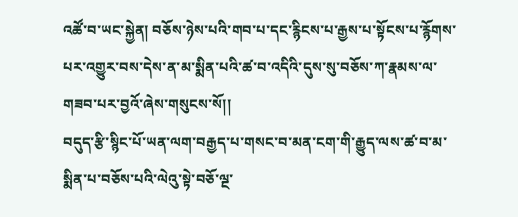འཚོ་བ་ཡང་སྐྱེན། བཅོས་ཉེས་པའི་གབ་པ་དང་རྙིངས་པ་རྒྱས་པ་སྟོངས་པ་རྙོགས་པར་འགྱུར་བས་དེས་ན་མ་སྨིན་པའི་ཚ་བ་འདིའི་དུས་སུ་བཅོས་ཀ་རྣམས་ལ་གཟབ་པར་བྱའོ་ཞེས་གསུངས་སོ།།
བདུད་རྩི་སྙིང་པོ་ཡན་ལག་བརྒྱད་པ་གསང་བ་མན་ངག་གི་རྒྱུད་ལས་ཚ་བ་མ་སྨིན་པ་བཅོས་པའི་ལེའུ་སྟེ་བཅོ་ལྔ་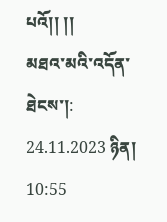པའོ།། །།
མཐའ་མའི་འདོན་ཐེངས་།: 24.11.2023 ཉིན། 10:55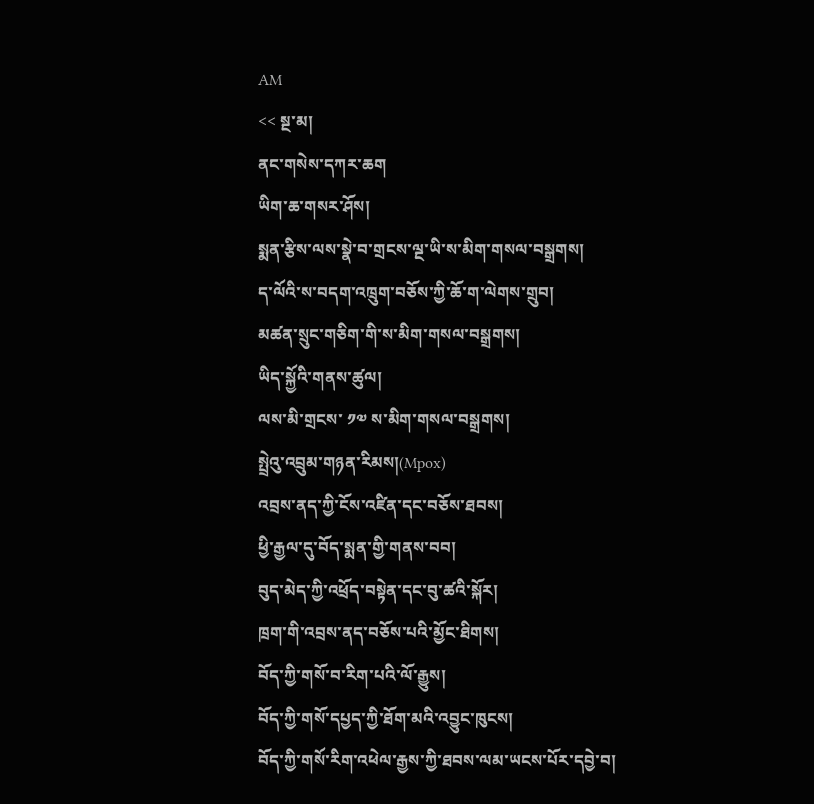AM
<< སྔ་མ།
ནང་གསེས་དཀར་ཆག
ཡིག་ཆ་གསར་ཤོས།
སྨན་རྩིས་ལས་སྣེ་བ་གྲངས་ལྔ་ཡི་ས་མིག་གསལ་བསྒྲགས།
ད་ལོའི་ས་བདག་འཁྲུག་བཅོས་ཀྱི་ཆོ་ག་ལེགས་གྲུབ།
མཚན་སྲུང་གཅིག་གི་ས་མིག་གསལ་བསྒྲགས།
ཡིད་སྐྱོའི་གནས་ཚུལ།
ལས་མི་གྲངས་ ༡༧ ས་མིག་གསལ་བསྒྲགས།
སྤྲེའུ་འབྲུམ་གཉན་རིམས།(Mpox)
འབྲས་ནད་ཀྱི་ངོས་འཛིན་དང་བཅོས་ཐབས།
ཕྱི་རྒྱལ་དུ་བོད་སྨན་གྱི་གནས་བབ།
བུད་མེད་ཀྱི་འཕྲོད་བསྟེན་དང་བུ་ཚའི་སྐོར།
ཁྲག་གི་འབྲས་ནད་བཅོས་པའི་མྱོང་ཐིགས།
བོད་ཀྱི་གསོ་བ་རིག་པའི་ལོ་རྒྱུས།
བོད་ཀྱི་གསོ་དཔྱད་ཀྱི་ཐོག་མའི་འབྱུང་ཁུངས།
བོད་ཀྱི་གསོ་རིག་འཕེལ་རྒྱས་ཀྱི་ཐབས་ལམ་ཡངས་པོར་དབྱེ་བ།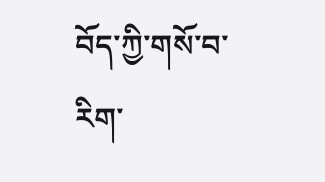བོད་ཀྱི་གསོ་བ་རིག་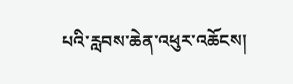པའི་རླབས་ཆེན་འཕུར་འཆོངས།